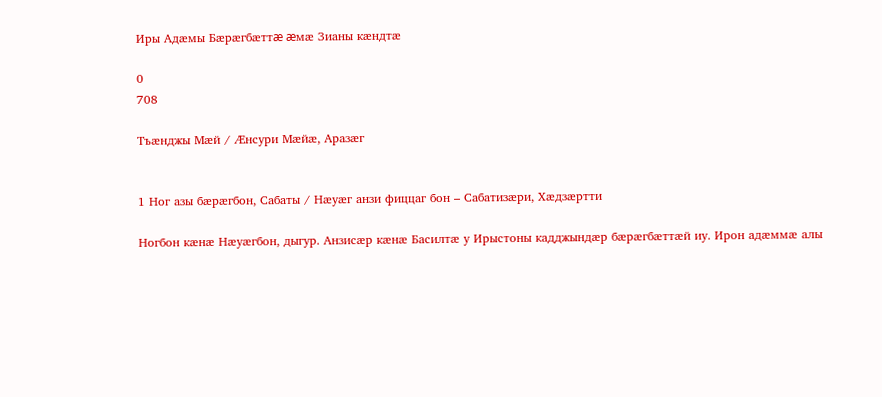Иры Адæмы Бæрæгбæттæ æмæ Зианы кæндтæ

0
708

Тъæнджы Мæй / Æнсури Мæйæ, Аразæг


1 Ног азы бæрæгбон, Сабаты / Нæуæг анзи фиццаг бон – Сабатизæри, Хæдзæртти

Ногбон кæнæ Нæуæгбон, дыгур. Анзисæр кæнæ Басилтæ у Ирыстоны кадджындæр бæрæгбæттæй иу. Ирон адæммæ алы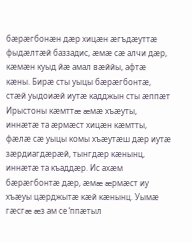бæрæгбонæн дæр хицæн æгъдæуттæ фыдæлтæй баззадис, æмæ сæ алчи дæр, кæмæн куыд йæ амал вæййы, афтæ кæны. Бирæ сты уыцы бæрæгбонтæ, стæй уыдоиæй иутæ кадджын сты æппæт Ирыстоны кæмттæ æмæ хъæуты, иннæтæ та æрмæст хицæн кæмтты, фæлæ сæ уыцы комы хъæутæш дæр иутæ зæрдиагдæрæй, тынгдæр кæнынц, иннæтæ та къаддæр. Ис ахæм бæрæгбонтæ дæр, æмæ æрмæст иу хъæуы цæрджытæ кæй кæнынц. Уымæ гæсгæ æз ам се ‘ппæтыл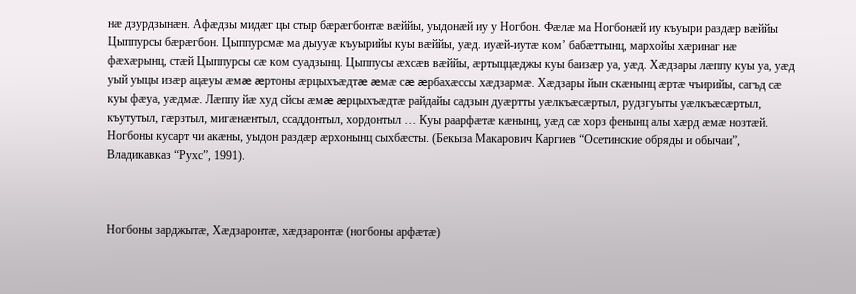нæ дзурдзынæн. Афæдзы мидæг цы стыр бæрæгбонтæ вæййы, уыдонæй иу у Ногбон. Фæлæ ма Ногбонæй иу къуыри раздæр вæййы Цыппурсы бæрæгбон. Цыппурсмæ ма дыууæ къуырийы куы вæййы, уæд. иуæй-иутæ ком’ бабæттынц, мархойы хæринаг нæ фæхæрынц, стæй Цыппурсы сæ ком суадзынц. Цыппусы æхсæв вæййы, æртыццæджы куы баизæр уа, уæд. Хæдзары лæппу куы уа, уæд уый уыцы изæр ацæуы æмæ æртоны æрцыхъæдтæ æмæ сæ æрбахæссы хæдзармæ. Хæдзары йын скæнынц æртæ чъирийы, сагъд сæ куы фæуа, уæдмæ. Лæппу йæ худ сйсы æмæ æрцыхъæдтæ райдайы садзын дуæртты уæлкъæсæртыл, рудзгуыты уæлкъæсæртыл, къутутыл, гæрзтыл, мигæнæнтыл, ссаддонтыл, хордонтыл … Куы раарфæтæ кæнынц, уæд сæ хорз фенынц алы хæрд æмæ нозтæй. Ногбоны кусарт чи акæны, уыдон раздæр æрхонынц сыхбæсты. (Бекыза Макарович Каргиев “Осетинские обряды и обычаи”, Владикавказ “Рухс”, 1991).



Ногбоны зарджытæ, Хæдзаронтæ, хæдзаронтæ (ногбоны арфæтæ)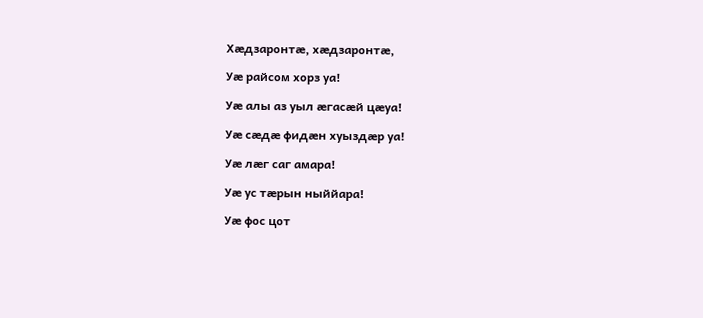Хæдзаронтæ, хæдзаронтæ,

Уæ райсом хорз уа!

Уæ алы аз уыл æгасæй цæуа!

Уæ сæдæ фидæн хуыздæр уа!

Уæ лæг саг амара!

Уæ ус тæрын ныййара!

Уæ фос цот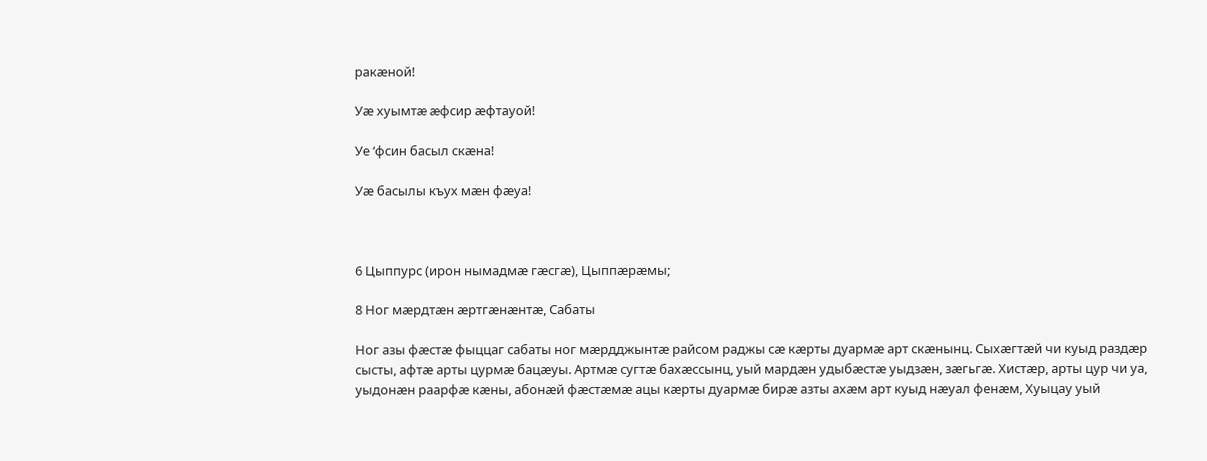ракæной!

Уæ хуымтæ æфсир æфтауой!

Уе ‘фсин басыл скæна!

Уæ басылы къух мæн фæуа!



6 Цыппурс (ирон нымадмæ гæсгæ), Цыппæрæмы;

8 Ног мæрдтæн æртгæнæнтæ, Сабаты

Ног азы фæстæ фыццаг сабаты ног мæрдджынтæ райсом раджы сæ кæрты дуармæ арт скæнынц. Сыхæгтæй чи куыд раздæр сысты, афтæ арты цурмæ бацæуы. Артмæ сугтæ бахæссынц, уый мардæн удыбæстæ уыдзæн, зæгьгæ. Хистæр, арты цур чи уа, уыдонæн раарфæ кæны, абонæй фæстæмæ ацы кæрты дуармæ бирæ азты ахæм арт куыд нæуал фенæм, Хуыцау уый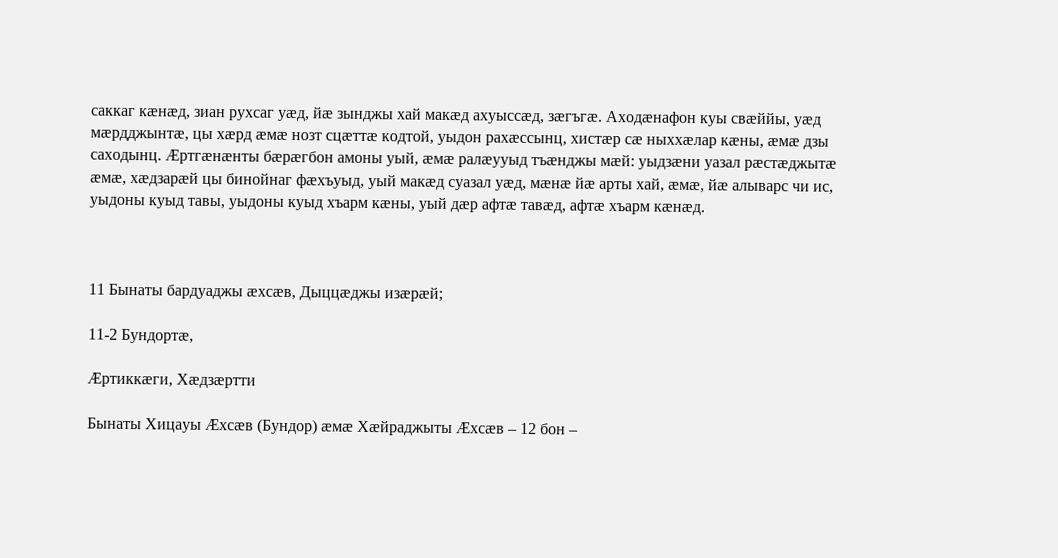саккаг кæнæд, зиан рухсаг уæд, йæ зынджы хай макæд ахуыссæд, зæгъгæ. Аходæнафон куы свæййы, уæд мæрдджынтæ, цы хæрд æмæ нозт сцæттæ кодтой, уыдон рахæссынц, хистæр сæ ныххæлар кæны, æмæ дзы саходынц. Æртгæнæнты бæрæгбон амоны уый, æмæ ралæууыд тъæнджы мæй: уыдзæни уазал рæстæджытæ æмæ, хæдзарæй цы бинойнаг фæхъуыд, уый макæд суазал уæд, мæнæ йæ арты хай, æмæ, йæ алыварс чи ис, уыдоны куыд тавы, уыдоны куыд хъарм кæны, уый дæр афтæ тавæд, афтæ хъарм кæнæд.



11 Бынаты бардуаджы æхсæв, Дыццæджы изæрæй;

11-2 Бундортæ,

Æртиккæги, Хæдзæртти

Бынаты Хицауы Æхсæв (Бундор) æмæ Хæйраджыты Æхсæв – 12 бон –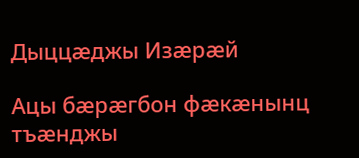Дыццæджы Изæрæй

Ацы бæрæгбон фæкæнынц тъæнджы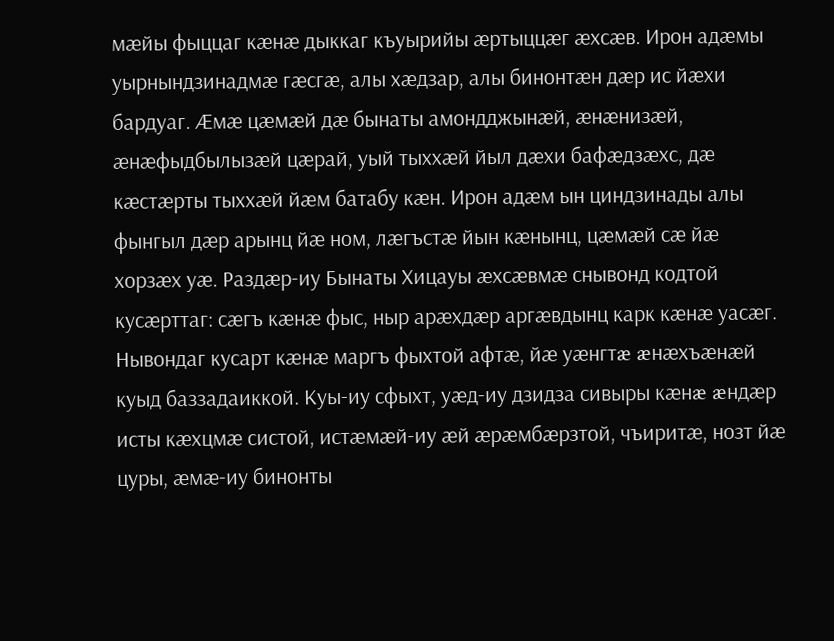мæйы фыццаг кæнæ дыккаг къуырийы æртыццæг æхсæв. Ирон адæмы уырнындзинадмæ гæсгæ, алы хæдзар, алы бинонтæн дæр ис йæхи бардуаг. Æмæ цæмæй дæ бынаты амондджынæй, æнæнизæй, æнæфыдбылызæй цæрай, уый тыххæй йыл дæхи бафæдзæхс, дæ кæстæрты тыххæй йæм батабу кæн. Ирон адæм ын циндзинады алы фынгыл дæр арынц йæ ном, лæгъстæ йын кæнынц, цæмæй сæ йæ хорзæх уæ. Раздæр-иу Бынаты Хицауы æхсæвмæ снывонд кодтой кусæрттаг: сæгъ кæнæ фыс, ныр арæхдæр аргæвдынц карк кæнæ уасæг. Нывондаг кусарт кæнæ маргъ фыхтой афтæ, йæ уæнгтæ æнæхъæнæй куыд баззадаиккой. Куы-иу сфыхт, уæд-иу дзидза сивыры кæнæ æндæр исты кæхцмæ систой, истæмæй-иу æй æрæмбæрзтой, чъиритæ, нозт йæ цуры, æмæ-иу бинонты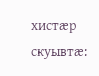хистæр скуывтæ: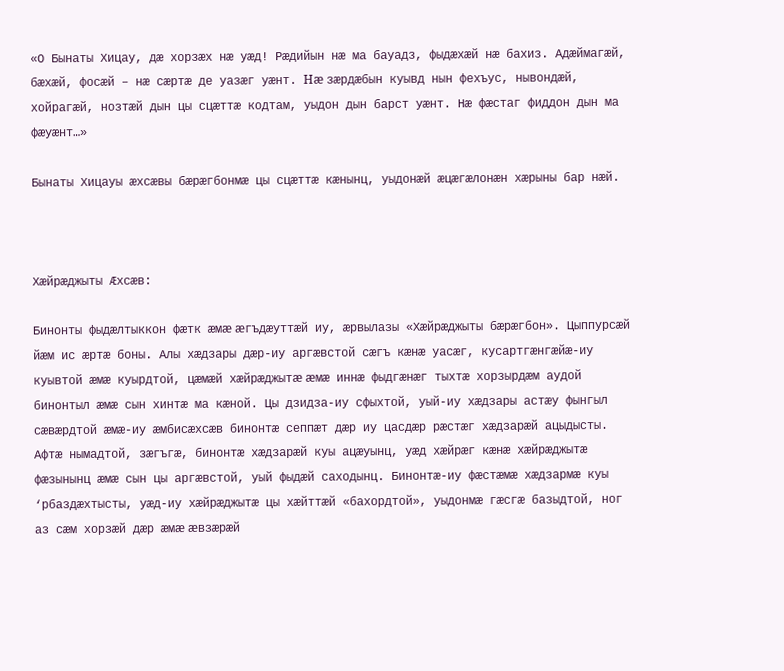«О Бынаты Хицау, дæ хорзæх нæ уæд! Рæдийын нæ ма бауадз, фыдæхæй нæ бахиз. Адæймагæй, бæхæй, фосæй – нæ сæртæ де уазæг уæнт. Hæ зæрдæбын куывд нын фехъус, нывондæй, хойрагæй, нозтæй дын цы сцæттæ кодтам, уыдон дын барст уæнт. Нæ фæстаг фиддон дын ма фæуæнт…»

Бынаты Хицауы æхсæвы бæрæгбонмæ цы сцæттæ кæнынц, уыдонæй æцæгæлонæн хæрыны бар нæй.



Хæйрæджыты Æхсæв:

Бинонты фыдæлтыккон фæтк æмæ æгъдæуттæй иу, æрвылазы «Хæйрæджыты бæрæгбон». Цыппурсæй йæм ис æртæ боны. Алы хæдзары дæр-иу аргæвстой сæгъ кæнæ уасæг, кусартгæнгæйæ-иу куывтой æмæ куырдтой, цæмæй хæйрæджытæ æмæ иннæ фыдгæнæг тыхтæ хорзырдæм аудой бинонтыл æмæ сын хинтæ ма кæной. Цы дзидза-иу сфыхтой, уый-иу хæдзары астæу фынгыл сæвæрдтой æмæ-иу æмбисæхсæв бинонтæ сеппæт дæр иу цасдæр рæстæг хæдзарæй ацыдысты. Афтæ нымадтой, зæгъгæ, бинонтæ хæдзарæй куы ацæуынц, уæд хæйрæг кæнæ хæйрæджытæ фæзынынц æмæ сын цы аргæвстой, уый фыдæй саходынц. Бинонтæ-иу фæстæмæ хæдзармæ куы ‘рбаздæхтысты, уæд-иу хæйрæджытæ цы хæйттæй «бахордтой», уыдонмæ гæсгæ базыдтой, ног аз сæм хорзæй дæр æмæ æвзæрæй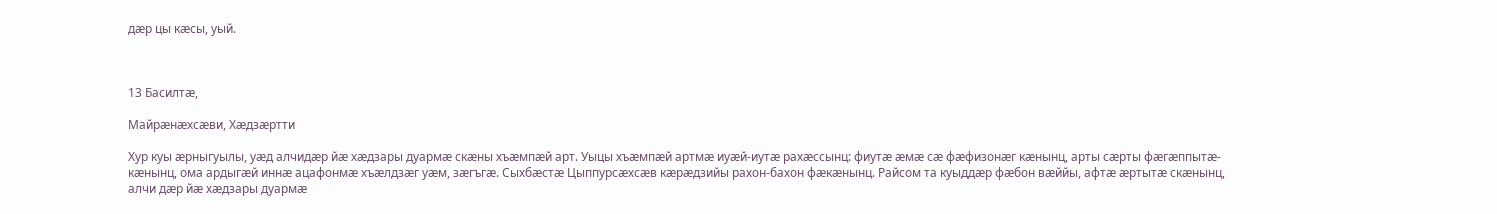дæр цы кæсы, уый.



13 Басилтæ,

Майрæнæхсæви, Хæдзæртти

Хур куы æрныгуылы, уæд алчидæр йæ хæдзары дуармæ скæны хъæмпæй арт. Уыцы хъæмпæй артмæ иуæй-иутæ рахæссынц: фиутæ æмæ сæ фæфизонæг кæнынц, арты сæрты фæгæппытæ-кæнынц, ома ардыгæй иннæ ацафонмæ хъæлдзæг уæм, зæгъгæ. Сыхбæстæ Цыппурсæхсæв кæрæдзийы рахон-бахон фæкæнынц. Райсом та куыддæр фæбон вæййы, афтæ æртытæ скæнынц, алчи дæр йæ хæдзары дуармæ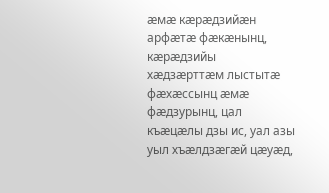æмæ кæрæдзийæн арфæтæ фæкæнынц, кæрæдзийы хæдзæрттæм лыстытæ фæхæссынц æмæ фæдзурынц, цал къæцæлы дзы ис, уал азы уыл хъæлдзæгæй цæуæд,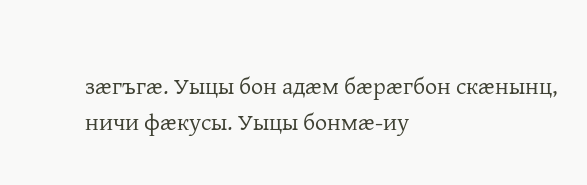зæгъгæ. Уыцы бон адæм бæрæгбон скæнынц, ничи фæкусы. Уыцы бонмæ-иу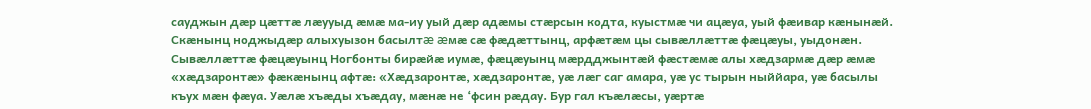сауджын дæр цæттæ лæууыд æмæ ма-иу уый дæр адæмы стæрсын кодта, куыстмæ чи ацæуа, уый фæивар кæнынæй. Скæнынц ноджыдæр алыхуызон басылтæ æмæ сæ фæдæттынц, арфæтæм цы сывæллæттæ фæцæуы, уыдонæн. Сывæллæттæ фæцæуынц Ногбонты бирæйæ иумæ, фæцæуынц мæрдджынтæй фæстæмæ алы хæдзармæ дæр æмæ «хæдзаронтæ» фæкæнынц афтæ: «Хæдзаронтæ, хæдзаронтæ, уæ лæг саг амара, уæ ус тырын ныййара, уæ басылы къух мæн фæуа. Уæлæ хъæды хъæдау, мæнæ не ‘фсин рæдау. Бур гал къæлæсы, уæртæ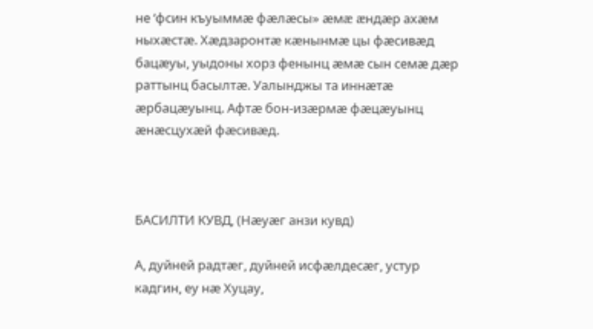не ‘фсин къуыммæ фæлæсы» æмæ æндæр ахæм ныхæстæ. Хæдзаронтæ кæнынмæ цы фæсивæд бацæуы, уыдоны хорз фенынц æмæ сын семæ дæр раттынц басылтæ. Уалынджы та иннæтæ æрбацæуынц. Афтæ бон-изæрмæ фæцæуынц æнæсцухæй фæсивæд.



БАСИЛТИ КУВД, (Нæуæг анзи кувд)

А, дуйней радтæг, дуйней исфæлдесæг, устур кадгин, еу нæ Хуцау,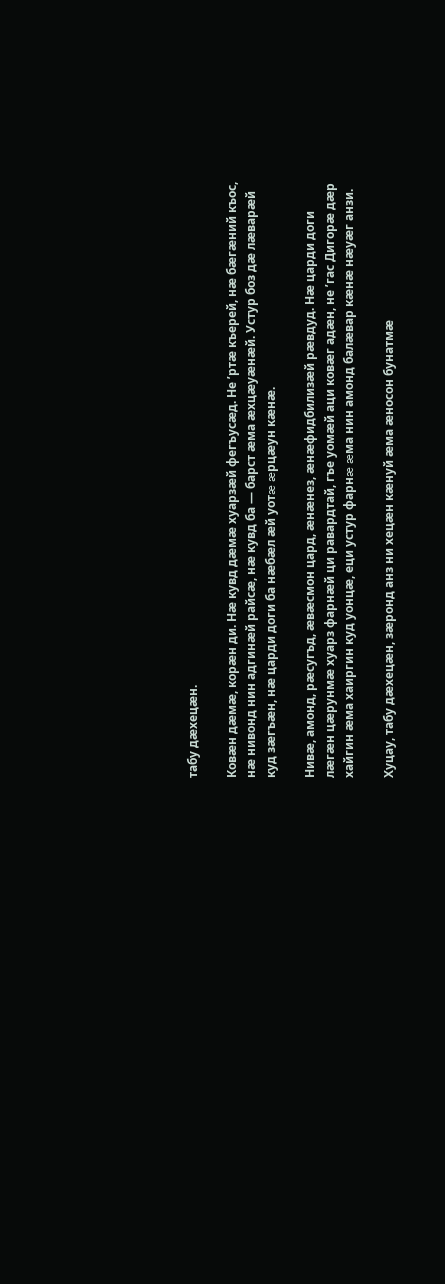табу дæхецæн.

Ковæн дæмæ, корæн ди. Нæ кувд дæмæ хуарзæй фегъусæд. Не ’ртæ къерей, нæ бæгæний къос, нæ нивонд нин адгинæй райсæ, нæ кувд ба — барст æма æхцæуæнæй. Устур боз дæ лæварæй куд зæгъæн, нæ царди доги ба нæбæл æй уотæ æрцæун кæнæ.

Нивæ, амонд, рæсугъд, æвæсмон цард, æнæнез, æнæфидбилизæй рæвдуд. Нæ царди доги лæгæн цæрунмæ хуарз фарнæй ци равардтай, гъе уомæй аци ковæг адæн, не ’гас Дигорæ дæр хайгин æма хаиргин куд уонцæ, еци устур фарнæ æма нин амонд балæвар кæнæ нæуæг анзи.

Хуцау, табу дæхецæн, зæронд анз ни хецæн кæнуй æма æносон бунатмæ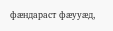фæндараст фæууæд,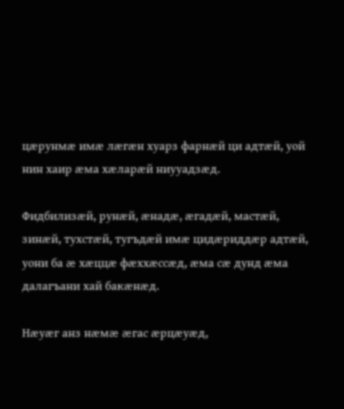цæрунмæ имæ лæгæн хуарз фарнæй ци адтæй, уой нин хаир æма хæларæй ниууадзæд.

Фидбилизæй, рунæй, æнадæ, æгадæй, мастæй, зинæй, тухстæй, тугъдæй имæ цидæриддæр адтæй, уони ба æ хæццæ фæххæссæд, æма сæ дунд æма далагъани хай бакæнæд.

Нæуæг анз нæмæ æгас æрцæуæд,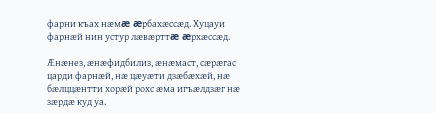фарни къах нæмæ æрбахæссæд. Хуцауи фарнæй нин устур лæвæрттæ æрхæссæд.

Æнæнез, æнæфидбилиз, æнæмаст, сæрæгас царди фарнæй, нæ цæуæти дзæбæхæй, нæ бæлццæнтти хорæй рохс æма игъæлдзæг нæ зæрдæ куд уа.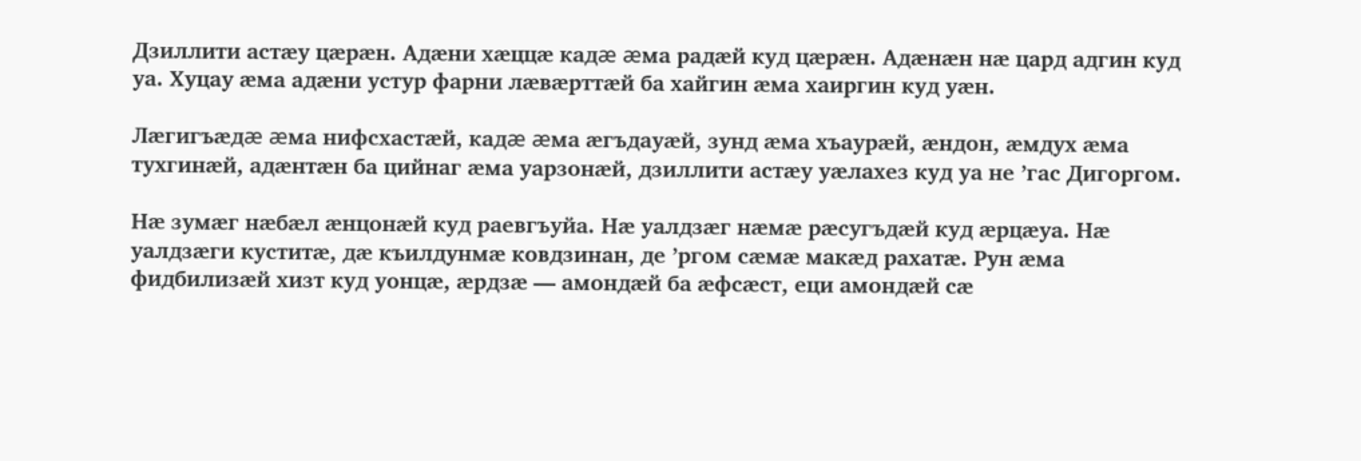Дзиллити астæу цæрæн. Адæни хæццæ кадæ æма радæй куд цæрæн. Адæнæн нæ цард адгин куд уа. Хуцау æма адæни устур фарни лæвæрттæй ба хайгин æма хаиргин куд уæн.

Лæгигъæдæ æма нифсхастæй, кадæ æма æгъдауæй, зунд æма хъаурæй, æндон, æмдух æма тухгинæй, адæнтæн ба цийнаг æма уарзонæй, дзиллити астæу уæлахез куд уа не ’гас Дигоргом.

Нæ зумæг нæбæл æнцонæй куд раевгъуйа. Нæ уалдзæг нæмæ рæсугъдæй куд æрцæуа. Нæ уалдзæги куститæ, дæ къилдунмæ ковдзинан, де ’ргом сæмæ макæд рахатæ. Рун æма фидбилизæй хизт куд уонцæ, æрдзæ — амондæй ба æфсæст, еци амондæй сæ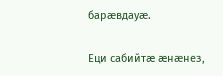барæвдауæ.

Еци сабийтæ æнæнез,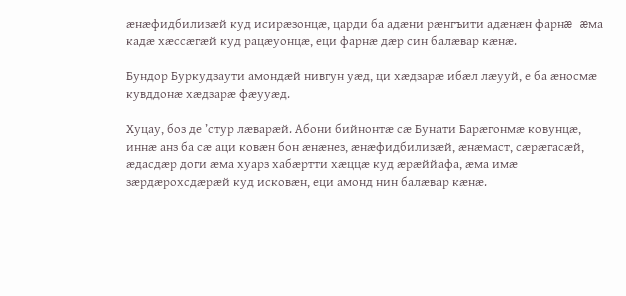æнæфидбилизæй куд исирæзонцæ, царди ба адæни рæнгъити адæнæн фарнæ æма кадæ хæссæгæй куд рацæуонцæ, еци фарнæ дæр син балæвар кæнæ.

Бундор Буркудзаути амондæй нивгун уæд, ци хæдзарæ ибæл лæууй, е ба æносмæ кувддонæ хæдзарæ фæууæд.

Хуцау, боз де ’стур лæварæй. Абони бийнонтæ сæ Бунати Барæгонмæ ковунцæ, иннæ анз ба сæ аци ковæн бон æнæнез, æнæфидбилизæй, æнæмаст, сæрæгасæй, æдасдæр доги æма хуарз хабæртти хæццæ куд æрæййафа, æма имæ зæрдæрохсдæрæй куд исковæн, еци амонд нин балæвар кæнæ.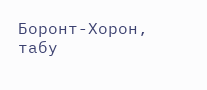Боронт-Хорон, табу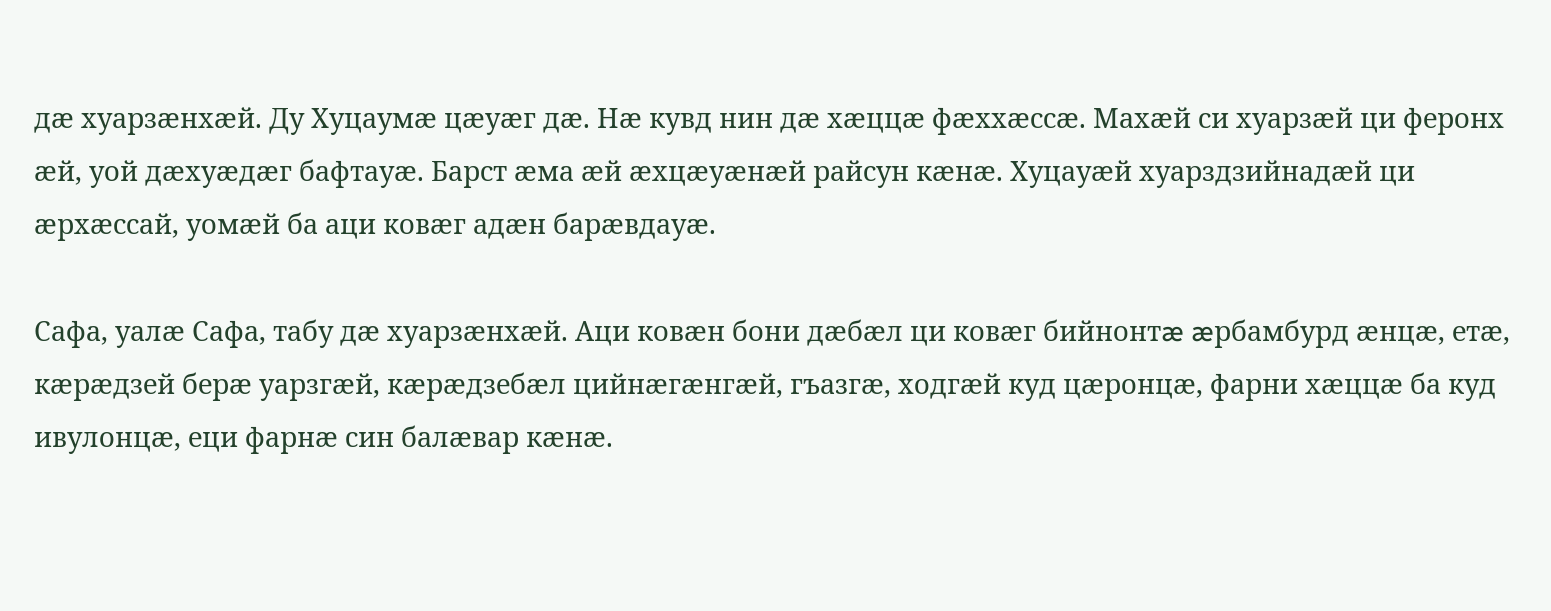дæ хуарзæнхæй. Ду Хуцаумæ цæуæг дæ. Нæ кувд нин дæ хæццæ фæххæссæ. Махæй си хуарзæй ци феронх æй, уой дæхуæдæг бафтауæ. Барст æма æй æхцæуæнæй райсун кæнæ. Хуцауæй хуарздзийнадæй ци æрхæссай, уомæй ба аци ковæг адæн барæвдауæ.

Сафа, уалæ Сафа, табу дæ хуарзæнхæй. Аци ковæн бони дæбæл ци ковæг бийнонтæ æрбамбурд æнцæ, етæ, кæрæдзей берæ уарзгæй, кæрæдзебæл цийнæгæнгæй, гъазгæ, ходгæй куд цæронцæ, фарни хæццæ ба куд ивулонцæ, еци фарнæ син балæвар кæнæ.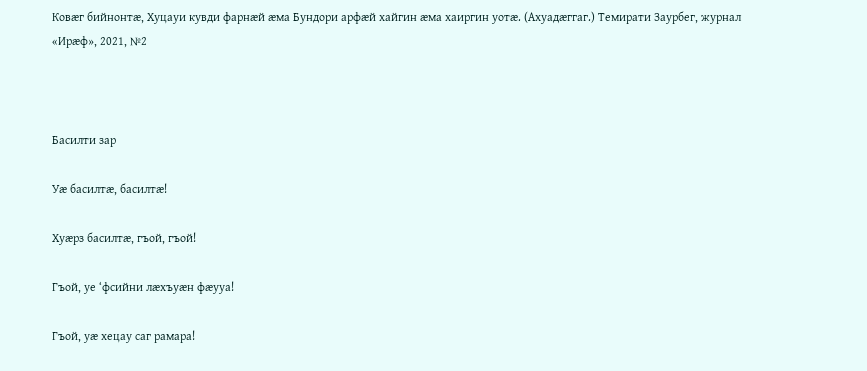Ковæг бийнонтæ, Хуцауи кувди фарнæй æма Бундори арфæй хайгин æма хаиргин уотæ. (Ахуадæггаг.) Темирати Заурбег, журнал «Ирæф», 2021, №2



Басилти зар

Уæ басилтæ, басилтæ!

Хуæрз басилтæ, гъой, гъой!

Гъой, уе ‘фсийни лæхъуæн фæууа!

Гъой, уæ хецау саг рамара!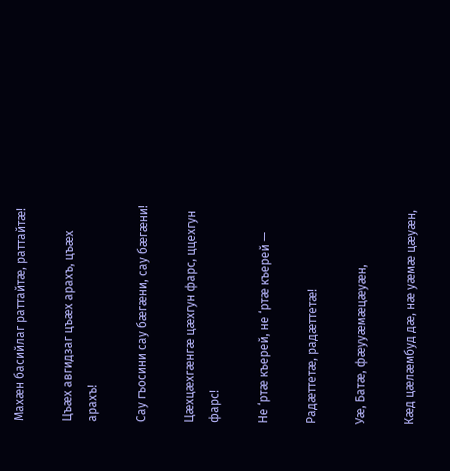Махæн басийлаг раттайтæ, раттайтæ!

Цъæх авгидзаг цъæх арахъ, цъæх арахъ!

Сау гъосини сау бæгæни, сау бæгæни!

Цæхцæхгæнгæ цæхгун фарс, ццехгун фарс!

Не ‘ртæ къерей, не ‘ртæ къерей —

Радæттетæ, радæттетæ!

Уæ, Батæ, фæууæмæцæуæн,

Кæд цæлæмбуд дæ, нæ уæмæ цæуæн,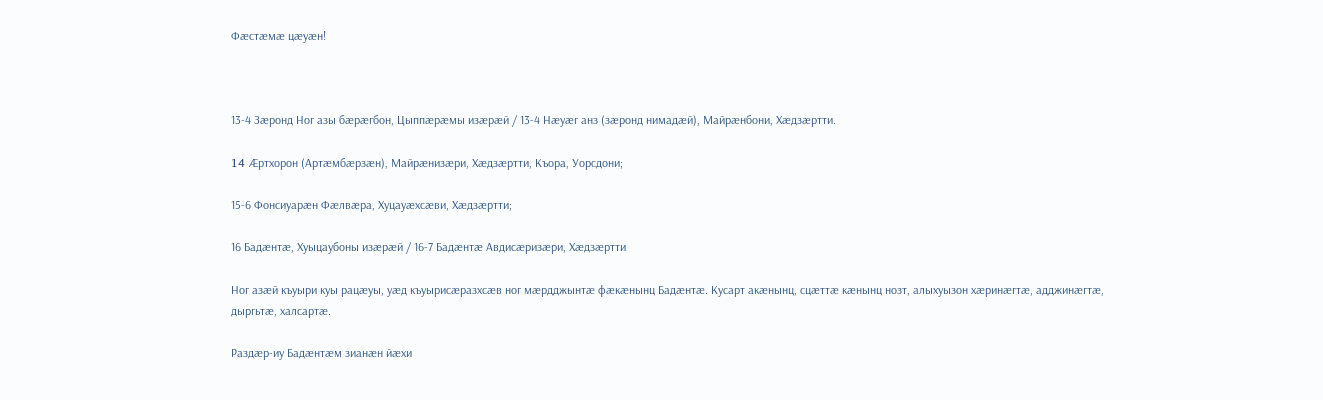Фæстæмæ цæуæн!



13-4 Зæронд Ног азы бæрæгбон, Цыппæрæмы изæрæй / 13-4 Нæуæг анз (зæронд нимадæй), Майрæнбони, Хæдзæртти.

14 Æртхорон (Артæмбæрзæн), Майрæнизæри, Хæдзæртти, Къора, Уорсдони;

15-6 Фонсиуарæн Фæлвæра, Хуцауæхсæви, Хæдзæртти;

16 Бадæнтæ, Хуыцаубоны изæрæй / 16-7 Бадæнтæ Авдисæризæри, Хæдзæртти

Ног азæй къуыри куы рацæуы, уæд къуырисæразхсæв ног мæрдджынтæ фæкæнынц Бадæнтæ. Кусарт акæнынц, сцæттæ кæнынц нозт, алыхуызон хæринæгтæ, адджинæгтæ, дыргьтæ, халсартæ.

Раздæр-иу Бадæнтæм зианæн йæхи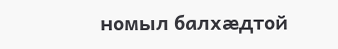номыл балхæдтой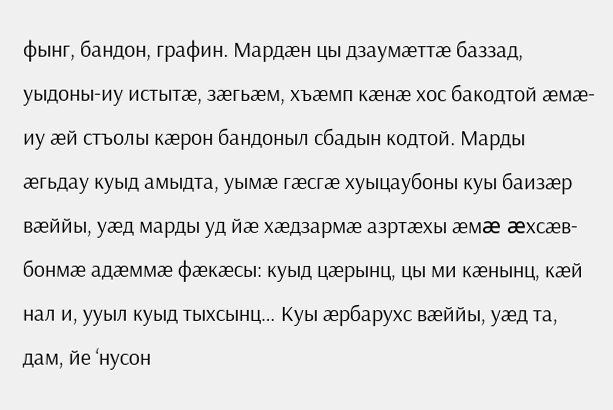фынг, бандон, графин. Мардæн цы дзаумæттæ баззад, уыдоны-иу истытæ, зæгьæм, хъæмп кæнæ хос бакодтой æмæ-иу æй стъолы кæрон бандоныл сбадын кодтой. Марды æгьдау куыд амыдта, уымæ гæсгæ хуыцаубоны куы баизæр вæййы, уæд марды уд йæ хæдзармæ азртæхы æмæ æхсæв-бонмæ адæммæ фæкæсы: куыд цæрынц, цы ми кæнынц, кæй нал и, ууыл куыд тыхсынц… Куы æрбарухс вæййы, уæд та, дам, йе ‘нусон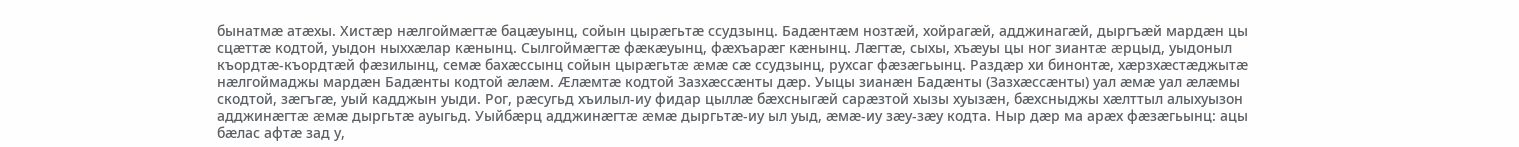бынатмæ атæхы. Хистæр нæлгоймæгтæ бацæуынц, сойын цырæгьтæ ссудзынц. Бадæнтæм нозтæй, хойрагæй, адджинагæй, дыргъæй мардæн цы сцæттæ кодтой, уыдон ныххæлар кæнынц. Сылгоймæгтæ фæкæуынц, фæхъарæг кæнынц. Лæгтæ, сыхы, хъæуы цы ног зиантæ æрцыд, уыдоныл къордтæ-къордтæй фæзилынц, семæ бахæссынц сойын цырæгьтæ æмæ сæ ссудзынц, рухсаг фæзæгьынц. Раздæр хи бинонтæ, хæрзхæстæджытæ нæлгоймаджы мардæн Бадæнты кодтой æлæм. Æлæмтæ кодтой Зазхæссæнты дæр. Уыцы зианæн Бадæнты (Зазхæссæнты) уал æмæ уал æлæмы скодтой, зæгъгæ, уый кадджын уыди. Рог, рæсугьд хъилыл-иу фидар цыллæ бæхсныгæй сарæзтой хызы хуызæн, бæхсныджы хæлттыл алыхуызон адджинæгтæ æмæ дыргьтæ ауыгьд. Уыйбæрц адджинæгтæ æмæ дыргьтæ-иу ыл уыд, æмæ-иу зæу-зæу кодта. Ныр дæр ма арæх фæзæгьынц: ацы бæлас афтæ зад у,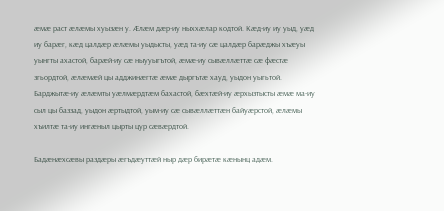æмæ раст æлæмы хуызæн у. Æлæм дæр-иу ныххæлар кодтой. Кæд-иу иу уыд, уæд иу барæг, кæд цалдæр æлæмы уыдысты, уæд та-иу сæ цалдæр барæджы хъæуы уынгты ахастой, барæй-иу сæ ныууыгътой, æмæ-иу сывæллæттæ сæ фæстæ згьордтой, æлæмæй цы адджинæгтæ æмæ дыргътæ хауд, уыдон уыгьтой. Барджытæ-иу æлæмты уæлмæрдтæм бахастой, бæхтæй-иу æрхызтысты æмæ ма-иу сыл цы баззад, уыдон æртыдтой, уым-иу сæ сывæллæттæн байуæрстой, æлæмы хъилтæ та-иу ингæныл цырты цур сæвæрдтой.

Бадæнæхсæвы раздæры æгъдæуттæй ныр дæр бирæтæ кæнынц адæм.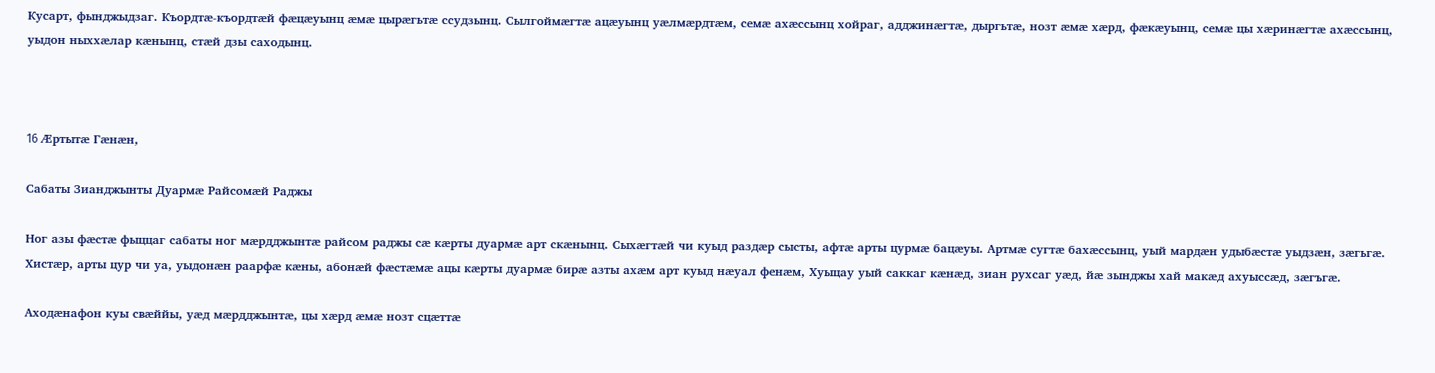Кусарт, фынджыдзаг. Къордтæ-къордтæй фæцæуынц æмæ цырæгьтæ ссудзынц. Сылгоймæгтæ ацæуынц уæлмæрдтæм, семæ ахæссынц хойраг, адджинæгтæ, дыргьтæ, нозт æмæ хæрд, фæкæуынц, семæ цы хæринæгтæ ахæссынц, уыдон ныххæлар кæнынц, стæй дзы саходынц.



16 Æртытæ Гæнæн,

Сабаты Зианджынты Дуармæ Райсомæй Раджы

Ног азы фæстæ фыццаг сабаты ног мæрдджынтæ райсом раджы сæ кæрты дуармæ арт скæнынц. Сыхæгтæй чи куыд раздæр сысты, афтæ арты цурмæ бацæуы. Артмæ сугтæ бахæссынц, уый мардæн удыбæстæ уыдзæн, зæгьгæ. Хистæр, арты цур чи уа, уыдонæн раарфæ кæны, абонæй фæстæмæ ацы кæрты дуармæ бирæ азты ахæм арт куыд нæуал фенæм, Хуыцау уый саккаг кæнæд, зиан рухсаг уæд, йæ зынджы хай макæд ахуыссæд, зæгъгæ.

Аходæнафон куы свæййы, уæд мæрдджынтæ, цы хæрд æмæ нозт сцæттæ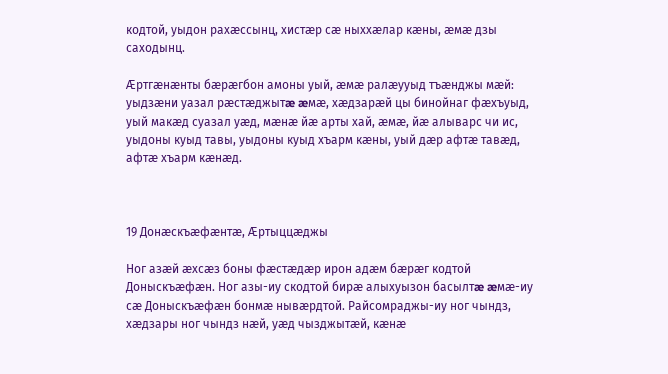кодтой, уыдон рахæссынц, хистæр сæ ныххæлар кæны, æмæ дзы саходынц.

Æртгæнæнты бæрæгбон амоны уый, æмæ ралæууыд тъæнджы мæй: уыдзæни уазал рæстæджытæ æмæ, хæдзарæй цы бинойнаг фæхъуыд, уый макæд суазал уæд, мæнæ йæ арты хай, æмæ, йæ алыварс чи ис, уыдоны куыд тавы, уыдоны куыд хъарм кæны, уый дæр афтæ тавæд, афтæ хъарм кæнæд.



19 Донæскъæфæнтæ, Æртыццæджы

Ног азæй æхсæз боны фæстæдæр ирон адæм бæрæг кодтой Доныскъæфæн. Ног азы-иу скодтой бирæ алыхуызон басылтæ æмæ-иу сæ Доныскъæфæн бонмæ нывæрдтой. Райсомраджы-иу ног чындз, хæдзары ног чындз нæй, уæд чызджытæй, кæнæ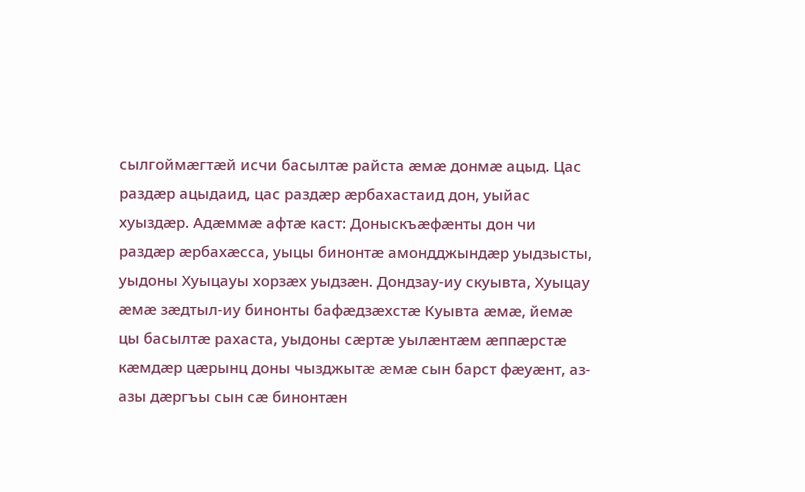сылгоймæгтæй исчи басылтæ райста æмæ донмæ ацыд. Цас раздæр ацыдаид, цас раздæр æрбахастаид дон, уыйас хуыздæр. Aдæммæ афтæ каст: Доныскъæфæнты дон чи раздæр æрбахæсса, уыцы бинонтæ амондджындæр уыдзысты, уыдоны Хуыцауы хорзæх уыдзæн. Дондзау-иу скуывта, Хуыцау æмæ зæдтыл-иу бинонты бафæдзæхстæ Куывта æмæ, йемæ цы басылтæ рахаста, уыдоны сæртæ уылæнтæм æппæрстæ кæмдæр цæрынц доны чызджытæ æмæ сын барст фæуæнт, аз-азы дæргъы сын сæ бинонтæн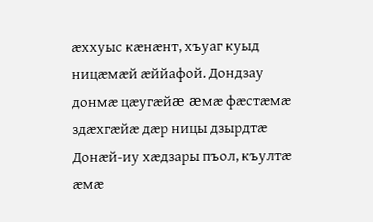æххуыс кæнæнт, хъуаг куыд ницæмæй æййафой. Дондзау донмæ цæугæйæ æмæ фæстæмæ здæхгæйæ дæр ницы дзырдтæ Донæй-иу хæдзары пъол, къултæ æмæ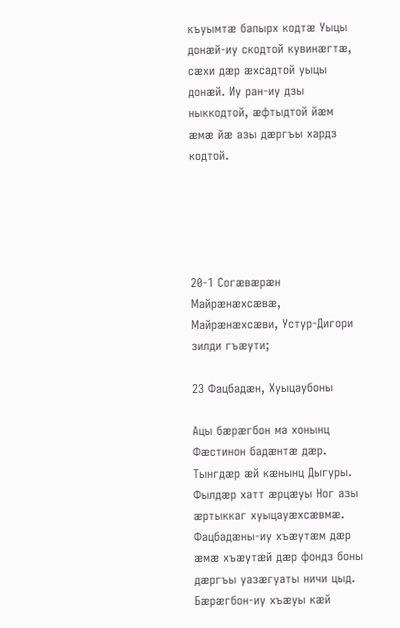къуымтæ бапырх кодтæ Уыцы донæй-иу скодтой кувинæгтæ, сæхи дæр æхсадтой уыцы донæй. Иу ран-иу дзы ныккодтой, æфтыдтой йæм æмæ йæ азы дæргъы хардз кодтой.





20-1 Согæвæрæн Майрæнæхсæвæ, Майрæнæхсæви, Устур-Дигори зилди гъæути;

23 Фацбадæн, Хуыцаубоны

Ацы бæрæгбон ма хонынц Фæстинон бадæнтæ дæр. Тынгдæр æй кæнынц Дыгуры. Фылдæр хатт æрцæуы Hог азы æртыккаг хуыцауæхсæвмæ. Фацбадæны-иу хъæутæм дæр æмæ хъæутæй дæр фондз боны дæргъы уазæгуаты ничи цыд. Бæрæгбон-иу хъæуы кæй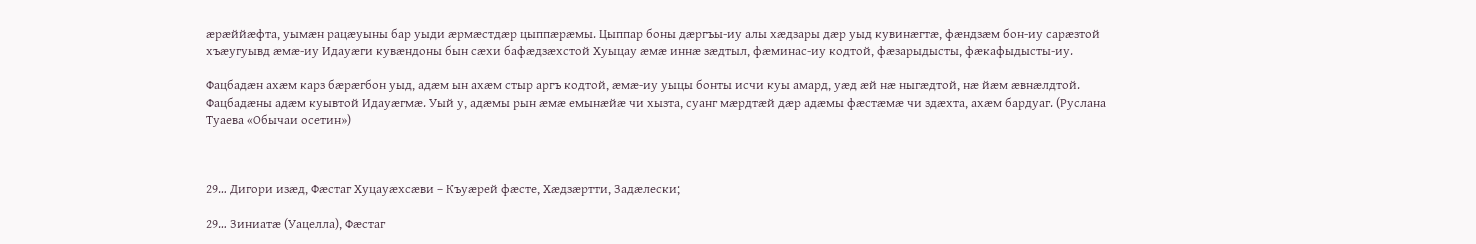æрæййæфта, уымæн рацæуыны бар уыди æрмæстдæр цыппæрæмы. Цыппар боны дæргъы-иу алы хæдзары дæр уыд кувинæгтæ, фæндзæм бон-иу сарæзтой хъæугуывд æмæ-иу Идауæги кувæндоны бын сæхи бафæдзæхстой Хуыцау æмæ иннæ зæдтыл, фæминас-иу кодтой, фæзарыдысты, фæкафыдысты-иу.

Фацбадæн ахæм карз бæрæгбон уыд, адæм ын ахæм стыр аргъ кодтой, æмæ-иу уыцы бонты исчи куы амард, уæд æй нæ ныгæдтой, нæ йæм æвнæлдтой. Фацбадæны адæм куывтой Идауæгмæ. Уый у, адæмы рын æмæ емынæйæ чи хызта, суанг мæрдтæй дæр адæмы фæстæмæ чи здæхта, ахæм бардуаг. (Руслана Туаева «Обычаи осетин»)



29… Дигори изæд, Фæстаг Хуцауæхсæви – Къуæрей фæсте, Хæдзæртти, Задæлески;

29… Зиниатæ (Уацелла), Фæстаг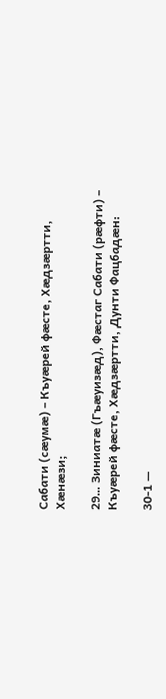Сабати (сæумæ) – Къуæрей фæсте, Хæдзæртти, Хæнæзи;

29… Зиниатæ (Гъæуизæд), Фæстаг Сабати (рæфти) – Къуæрей фæсте, Хæдзæртти, Дунти Фацбадæн:

30-1 —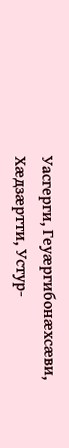Уасгерги, Геуæргибонæхсæви, Хæдзæртти, Устур-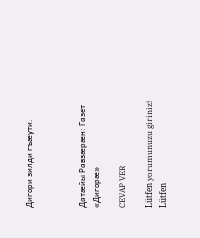Дигори зилди гъæути.



Датæйы Равзæрæн: Газет «Дигорæ»

CEVAP VER

Lütfen yorumunuzu giriniz!
Lütfen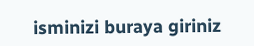isminizi buraya giriniz